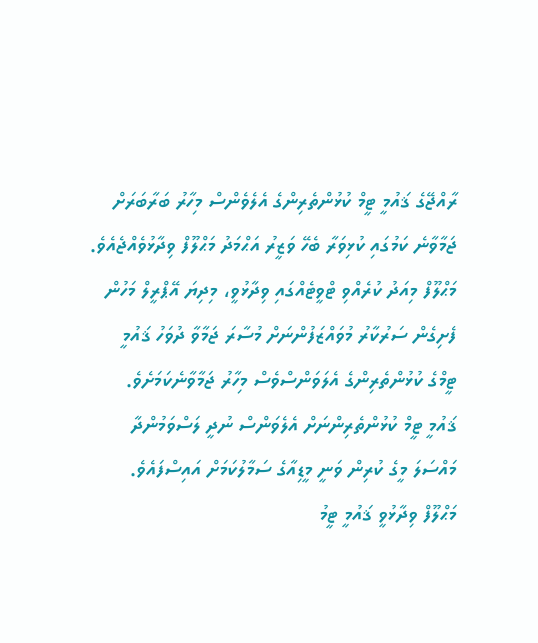ރާއްޖޭގެ ޤައުމީ ޓީމް ކުޅުންތެރިންގެ އެލެވެންސް މިހާރު ބަރާބަރަށް ޖަމާވާނެ ކަމުގައި ކުޅިވަރާ ބެހޭ ވަޒީރު އަޙްމަދު މަޙްލޫފް ވިދާޅުވެއްޖެއެވެ.
މަޙްލޫފް މިއަދު ކުރެއްވި ޓްވީޓެއްގައި ވިދާޅުވީ، މިދިޔަ އޭޕްރީލް މަހުން ފެށިގެން ސަރުކާރު މުވައްޒަފުންނަށް މުސާރަ ޖަމާވާ ދުވަހު ޤައުމީ ޓީމްގެ ކުޅުންތެރިންގެ އެލަވަންސްވެސް މިހާރު ޖަމާވާނެކަމަށެވެ.
ޤައުމީ ޓީމް ކުޅުންތެރިންނަށް އެލެވަންސް ނުދީ ލަސްވަމުންދާ މައްސަލަ މީގެ ކުރިން ވަނީ މީޑިއާގެ ސަމާލުކަމަށް އައިސްފައެވެ.
މަޙްލޫފް ވިދާޅުވީ ޤައުމީ ޓީމު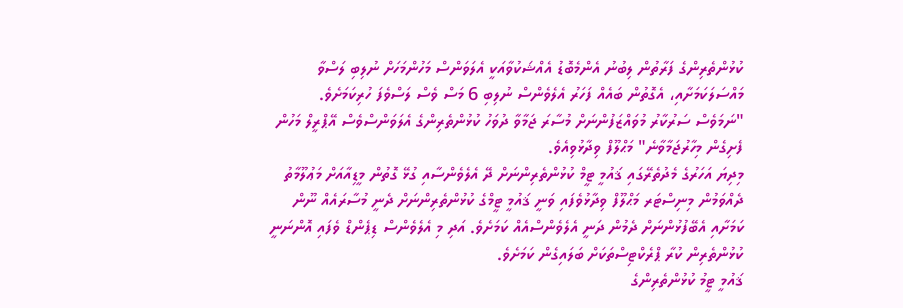ކުޅުންތެރިންގެ ފަރާތުން ލިބުނު އެންމެބޮޑު އެއްޝަކުވާއަކީ އެލަވަންސް މަހުންމަހަށް ނުލިބި ލަސްވާ މައްސަލަކަމަށާއި، އެގޮތުން ބައެއް ފަހަރު އެލެވެންސް ނުލިބި 6 މަސް ވެސް ލަސްވެފަ ހުރިކަމަށެވެ.
"ނަމަވެސް ސަރުކާރު މުވައްޒަފުންނަށް މުސާރަ ޖަމާވާ ދުވަހު ކުޅުންތެރިންގެ އެލަވަންސްވެސް އޭޕްރީލް މަހުން ފެށިގެން މިހާރުޖަމާވާނެ" މަޙްލޫފް ވިދާޅުވިއެވެ.
މިދިޔަ އަހަރުގެ މެދުތެރޭގައި ޤައުމީ ޓީމް ކުޅުންތެރިންނަށް ދޭ އެލެވެންސާއި ގުޅޭ ގޮތުން މީޑިއާއަށް މަޢުލޫމާތު ދެއްވަމުން މިނިސްޓަރ މަޙްލޫފް ވިދާޅުވެފައި ވަނީ ޤައުމީ ޓީމްގެ ކުޅުންތެރިންނަށް ދެނީ މުސާރައެއް ނޫން ކަމަށާއި އެބޭފުޅުންނަށް ދެމުން ދަނީ އެލެވެންސްއެއް ކަމަށެވެ. އަދި މި އެލެވެންސް ޑިޕެންޑް ވެފައި އޮންނަނީ ކުޅުންތެރިން ކުރާ ޕްރެކްޓިސްތަކަށް ބަލައިގެން ކަމަށެވެ.
ޤައުމީ ޓީމު ކުޅުންތެރިންގެ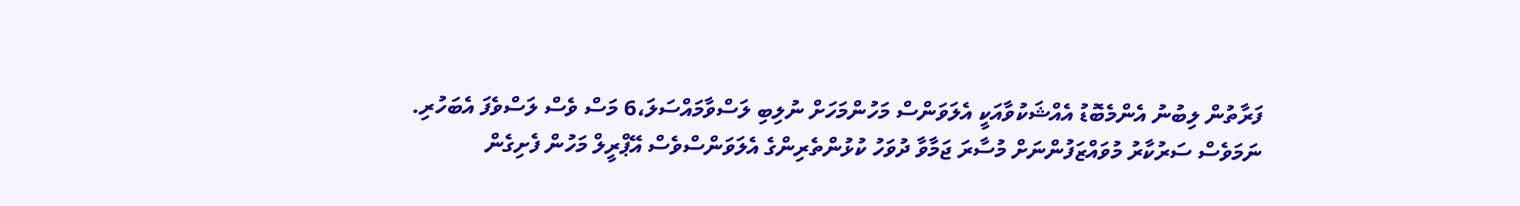ފަރާތުން ލިބުނު އެންމެބޮޑު އެއްޝަކުވާއަކީ އެލަވަންސް މަހުންމަހަށް ނުލިބި ލަސްވާމައްސަލަ،6 މަސް ވެސް ލަސްވެފަ އެބަހުރި.
ނަމަވެސް ސަރުކާރު މުވައްޒަފުންނަށް މުސާރަ ޖަމާވާ ދުވަހު ކުޅުންތެރިންގެ އެލަވަންސްވެސް އޭޕްރީލް މަހުން ފެށިގެން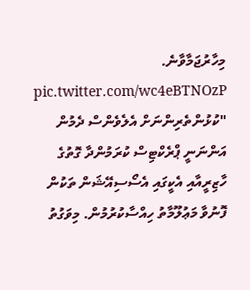މިހާރުޖަމާވާނެ. pic.twitter.com/wc4eBTNOzP
"ކުޅުންތެރިންނަށް އެލެވެންސް ދެމުން އަންނަނީ ޕްރެކްޓިސް ކުރަމުންދާ ގޮތުގެ ހާޒިރީއާއި އެކީގައި އެސޯސިއޭޝަން ތަކުން ފޮނުވާ މަޢުލޫމާތު ހިއްސާކުރުމުން. މިވަގުތު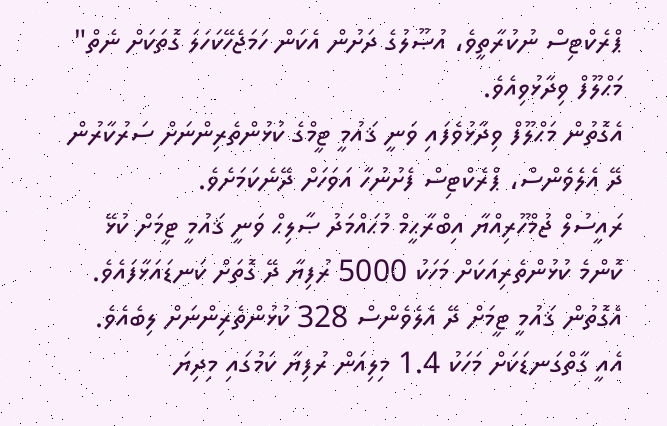ޕްރެކްޓިސް ނުކުރާތީވެ، އުޞޫލުގެ ދަށުން އެކަން ހަމަޖެހޭކަހަލަ ގޮތަކަށް ނެތް" މަޙްލޫފް ވިދާޅުވިއެވެ.
އެގޮތުން މަޙްލޫފް ވިދާޅުވެފައި ވަނީ ޤައުމީ ޓީމްގެ ކުޅުންތެރިންނަށް ސަރުކާރުން ދޭ އެލެވެންސް، ޕްރެކްޓިސް ފެށުނުހާ އަވަހަށް ދޭނެކަމަށެވެ.
ރައީސުލް ޖުމްހޫރިއްޔާ އިބްރާޙީމް މުޙައްމަދު ޞާލިޙް ވަނީ ޤައުމީ ޓީމަށް ކުޅޭ ކޮންމެ ކުޅުންތެރިއަކަށް މަހަކު 5000 ރުފިޔާ ދޭ ގޮތަށް ކަނޑައަޅާފައެވެ. އެގޮތުން ޤައުމީ ޓީމަށް ދޭ އެލެވެންސް 328 ކުޅުންތެރިންނަށް ލިބެއެވެ. އެއީ ގާތްގަނޑަކަށް މަހަކު 1.4 މިލިއަން ރުފިޔާ ކަމުގައި މިދިޔަ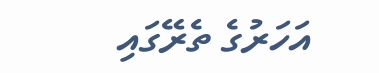އަހަރުގެ ތެރޭގައި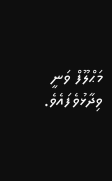މަޙްލޫފް ވަނީ ވިދާޅުވެފައެވެ.